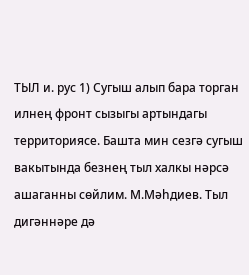ТЫЛ и. рус 1) Сугыш алып бара торган илнең фронт сызыгы артындагы территориясе. Башта мин сезгә сугыш вакытында безнең тыл халкы нәрсә ашаганны сөйлим. М.Мәһдиев. Тыл дигәннәре дә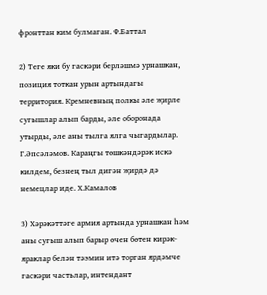фронттан ким булмаган. Ф.Баттал

2) Теге яки бу гаскәри берләшмә урнашкан, позиция тоткан урын артындагы территория. Кремневның полкы әле җирле сугышлар алып барды, әле оборонада утырды, әле аны тылга ялга чыгардылар. Г.Әпсәләмов. Караңгы төшкәндәрәк искә килдем, безнең тыл дигән җирдә дә немецлар иде. Х.Камалов

3) Хәрәкәттәге армия артында урнашкан һәм аны сугыш алып барыр өчен бөтен кирәк-яраклар белән тәэмин итә торган ярдәмче гаскәри частьлар, интендант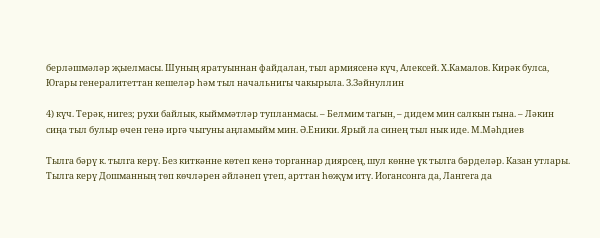берләшмәләр җыелмасы. Шуның яратуыннан файдалан, тыл армиясенә күч, Алексей. Х.Камалов. Кирәк булса, Югары генералитеттан кешеләр һәм тыл начальнигы чакырыла. З.Зәйнуллин

4) күч. Терәк, нигез; рухи байлык, кыйммәтләр тупланмасы. – Белмим тагын, – дидем мин салкын гына. – Ләкин сиңа тыл булыр өчен генә иргә чыгуны аңламыйм мин. Ә.Еники. Ярый ла синең тыл нык иде. М.Мәһдиев

Тылга бәрү к. тылга керү. Без киткәнне көтеп кенә торганнар диярсең, шул көнне үк тылга бәрделәр. Казан утлары. Тылга керү Дошманның төп көчләрен әйләнеп үтеп, арттан һөҗүм итү. Иогансонга да, Лангега да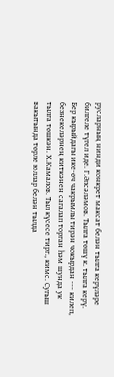русларның нинди конкрет максат белән тылга керүләре билгеле түгел иде. Г.Әпсәләмов. Тылга төшү к. тылга керү. Бер кырыйдагы ике-өч чакрымлы тирән чокырдан --- килеп, безнекеләрнең киткәнен сагалап торган һәм шунда ук тылга төшкән. Х.Камалов. Тыл күсесе тирг., кимс. Сугыш вакытында төрле юллар белән тылда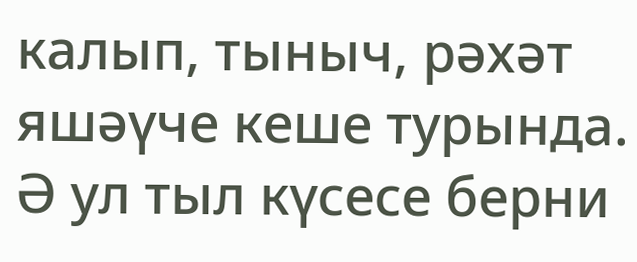калып, тыныч, рәхәт яшәүче кеше турында. Ә ул тыл күсесе берни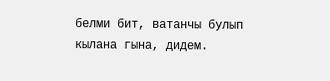белми бит, ватанчы булып кылана гына, дидем.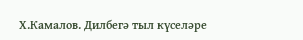Х.Камалов. Дилбегә тыл күселәре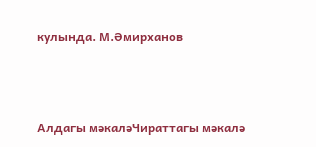кулында. М.Әмирханов



Алдагы мәкаләЧираттагы мәкалә